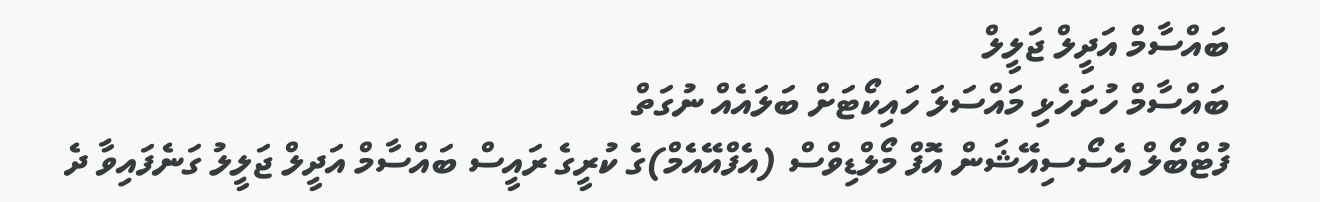ބައްސާމް އަދީލް ޖަލީލް
ބައްސާމް ހުށަހެޅި މައްސަލަ ހައިކޯޓަށް ބަލައެއް ނުގަތް
ފުޓްބޯލް އެސޯސިއޭޝަން އޮފް މޯލްޑިވްސް (އެފްއޭއެމް)ގެ ކުރީގެ ރައީސް ބައްސާމް އަދީލް ޖަލީލު ގަނެފައިވާ ދެ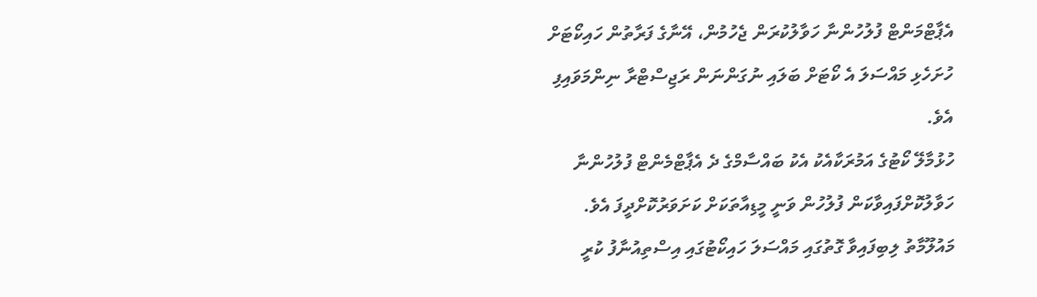އެޕާޓްމަންޓް ފުލުހުންނާ ހަވާލުކުރަން ޖެހުމުން، އޭނާގެ ފަރާތުން ހައިކޯޓަށް ހުށަހެޅި މައްސަލަ އެ ކޯޓަށް ބަލައި ނުގަންނަން ރަޖިސްޓްރާ ނިންމަވައިފި އެވެ.
ހުޅުމާލޭ ކޯޓުގެ އަމުރަކާއެކު އެކު ބައްސާމްގެ ދެ އެޕާޓްމެންޓް ފުލުހުންނާ ހަވާލުކޮށްފައިވާކަން ފުލުހުން ވަނީ މީޑިއާތަކަށް ކަށަވަރުކޮށްދީފަ އެވެ.
މައުލޫމާތު ލިބިފައިވާ ގޮތުގައި މައްސަލަ ހައިކޯޓުގައި އިސްތިއުނާފު ކުރީ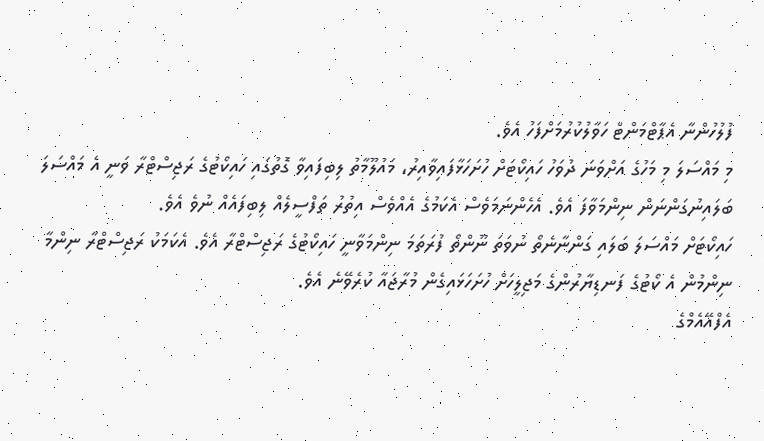ފުލުހުންނާ އެޕާޓްމަންޓް ހަވާލުކުރުމަށްފަހު އެވެ.
މި މައްސަލަ މި މަހުގެ އަށްވަނަ ދުވަހު ހައިކޯޓަށް ހުށަހަޅާފައިވާއިރު، މައުލޫމާތު ލިބިފައިވާ ގޮތުގައި ހައިކޯޓުގެ ރަޖިސްޓްރާ ވަނީ އެ މައްސަލަ ބަލައިނުގަންނަން ނިންމަވާފަ އެވެ. އެހެންނަމަވެސް އެކަމުގެ އެއްވެސް އިތުރު ތަފްސީލެއް ލިބިފައެއް ނުވެ އެވެ.
ހައިކޯޓަށް މައްސަލަ ބަލައި ގަންނާނެތޯ ނުވަތަ ނޫންތޯ ފުރަތަމަ ނިންމަވާނީ ހައިކޯޓުގެ ރަޖިސްޓްރާ އެވެ. އެކަމަކު ރަޖިސްޓްރާ ނިންމާ ނިންމުން އެ ކޯޓުގެ ފަނޑިޔާރުންގެ މަޖިލީހަށް ހުށަހަޅައިގެން މުރާޖައާ ކުރެވޭނެ އެވެ.
އެފްއޭއެމްގެ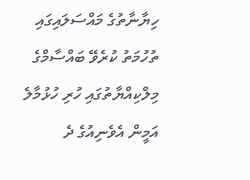ހިޔާނާތުގެ މައްސަލައިގައި ތުހުމަތު ކުރެވޭ ބައްސާމްގެ މިލްކިއްޔާތުގައި ހުރި ހުޅުމާލެ އަމީން އެވެނިއުގެ ދެ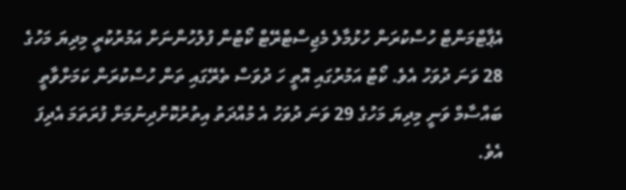އެޕާޓްމަންޓް ހުސްކުރަން ހުޅުމާލެ މެޖިސްޓްރޭޓް ކޯޓުން ފުލުހުންނަށް އަމުރުކުރީ މިދިޔަ މަހުގެ 28 ވަނަ ދުވަހު އެވެ. ކޯޓު އަމުރުގައި އޮތީ ހަ ދުވަސް ތެރޭގައި ތަން ހުސްކުރަން ކަމަށްވާތީ ބައްސާމް ވަނީ މިދިޔަ މަހުގެ 29 ވަނަ ދުވަހު އެ މުއްދަތު އިތުރުކޮށްދިނުމަށް ފުރަތަމަ އެދިފަ އެވެ.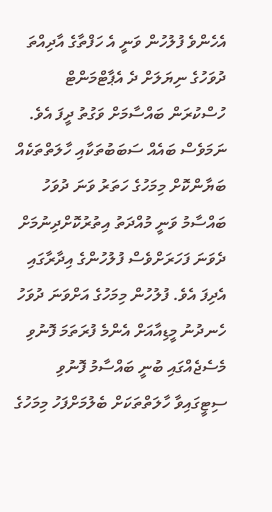އެހެންވެ ފުލުހުން ވަނީ އެ ހަފްތާގެ އާދިއްތަ ދުވަހުގެ ނިޔަލަށް ދެ އެޕާޓްމަންޓް ހުސްކުރަން ބައްސާމަށް ވަގުތު ދީފަ އެވެ. ނަމަވެސް ބައެއް ސަބަބުތަކާއި ހާލަތްތަކެއް ބަޔާންކޮށް މިމަހުގެ ހަތަރު ވަނަ ދުވަހު ބައްސާމު ވަނީ މުއްދަތު އިތުރުކޮށްދިނުމަށް ދެވަނަ ފަހަރަށްވެސް ފުލުހުންގެ އިދާރާގައި އެދިފަ އެވެ. ފުލުހުން މިމަހުގެ އަށްވަނަ ދުވަހު ހެނދުނު މީޑިއާއަށް އެންމެ ފުރަތަމަ ފޮނުވި މެސެޖެއްގައި ބުނީ ބައްސާމު ފޮނުވި ސިޓީގައިވާ ހާލަތްތަކަށް ބެލުމަށްފަހު މިމަހުގެ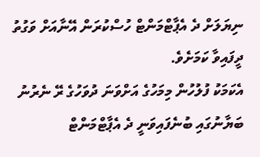ނިޔަލަށް ދެ އެޕާޓްމަންޓް ހުސްކުރަން އޭނާއަށް ވަގުތު ދީފައިވާ ކަމަށެވެ.
އެކަމަކު ފުލުހުން މިމަހުގެ އަށްވަނަ ދުވަހުގެ ރޭ ނެރުނު ބަޔާނުގައި ބުނެފައިވަނީ ދެ އެޕާޓްމަންޓް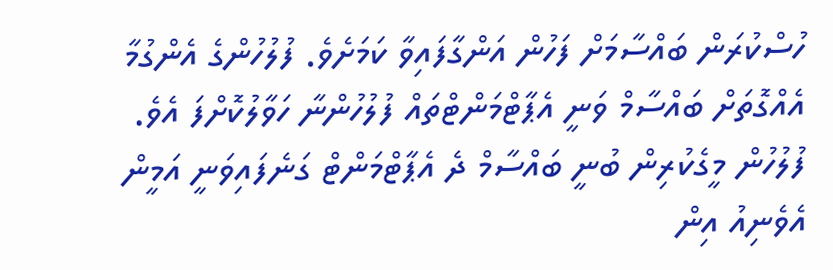ހުސްކުރަން ބައްސާމަށް ފަހުން އަންގާފައިވާ ކަމަށެވެ. ފުލުހުންގެ އެންގުމާ އެއްގޮތަށް ބައްސާމް ވަނީ އެޕާޓްމަންޓްތައް ފުލުހުންނާ ހަވާލުކޮށްފަ އެވެ.
ފުލުހުން މީގެކުރިން ބުނީ ބައްސާމް ދެ އެޕާޓްމަންޓް ގަނެފައިވަނީ އަމީން އެވެނިއު އިން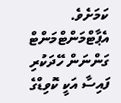ކަމަށެވެ. އެޕާޓްމަންޓްމަންޓް ގަންނަން ހޭދަކުރި ފައިސާ އަކީ ކޮވިޑްގެ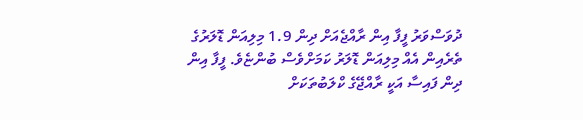ދުވަސްވަރު ފީފާ އިން ރާއްޖެއަށް ދިން 1.9 މިލިއަން ޑޮލަރުގެ ތެރެއިން އެއް މިލިއަން ޑޮލަރު ކަމަށްވެސް ބުންޏެވެ. ފީފާ އިން ދިން ފައިސާ އަކީ ރާއްޖޭގެ ކްލަބުތަކަށް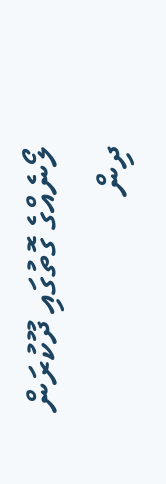ލޯނެއްގެ ގޮތުގައި ދޫކުރަން ދިން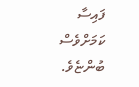ފައިސާ ކަމަށްވެސް ބުންޏެވެ.